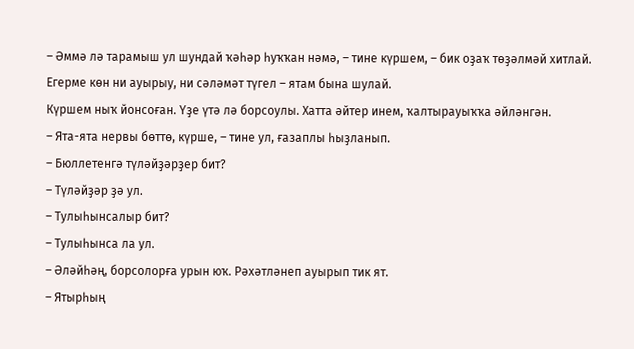– Әммә лә тарамыш ул шундай ҡәһәр һуҡҡан нәмә, – тине күршем, – бик оҙаҡ төҙәлмәй хитлай. Егерме көн ни ауырыу, ни сәләмәт түгел – ятам бына шулай.
Күршем ныҡ йонсоған. Үҙе үтә лә борсоулы. Хатта әйтер инем, ҡалтырауыҡҡа әйләнгән.
– Ята-ята нервы бөттө, күрше, – тине ул, ғазаплы һыҙланып.
– Бюллетенгә түләйҙәрҙер бит?
– Түләйҙәр ҙә ул.
– Тулыһынсалыр бит?
– Тулыһынса ла ул.
– Әләйһәң, борсолорға урын юҡ. Рәхәтләнеп ауырып тик ят.
– Ятырһың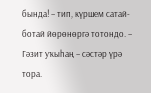бында! – тип, күршем сатай-ботай йөрөнөргә тотондо. – Гәзит уҡыһаң – сәстәр үрә тора.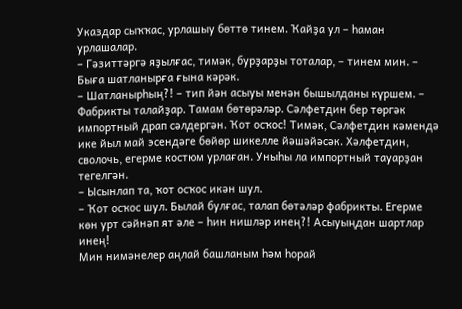Указдар сыҡҡас, урлашыу бөттө тинем. Ҡайҙа ул – һаман урлашалар.
– Гәзиттәргә яҙылғас, тимәк, бурҙарҙы тоталар, – тинем мин. – Быға шатланырға ғына кәрәк.
– Шатланырһың?! – тип йән асыуы менән бышылданы күршем. – Фабрикты талайҙар. Тамам бөтөрәләр. Сәлфетдин бер төргәк импортный драп сәлдергән. Ҡот осҡос! Тимәк, Сәлфетдин кәмендә ике йыл май эсендәге бөйөр шикелле йәшәйәсәк. Хәлфетдин, сволочь, егерме костюм урлаған. Уныһы ла импортный тауарҙан тегелгән.
– Ысынлап та, ҡот осҡос икән шул.
– Ҡот осҡос шул. Былай булғас, талап бөтәләр фабрикты. Егерме көн урт сәйнәп ят әле – һин нишләр инең?! Асыуыңдан шартлар инең!
Мин нимәнелер аңлай башланым һәм һорай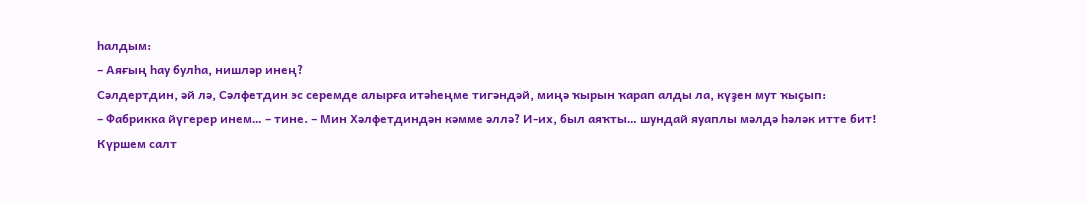һалдым:
– Аяғың һау булһа, нишләр инең?
Cәлдертдин, әй лә, Сәлфетдин эс серемде алырға итәһеңме тигәндәй, миңә ҡырын ҡарап алды ла, күҙен мут ҡыҫып:
– Фабрикка йүгерер инем… – тине. – Мин Хәлфетдиндән кәмме әллә? И-их, был аяҡты… шундай яуаплы мәлдә һәләк итте бит!
Күршем салт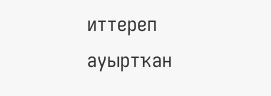иттереп ауыртҡан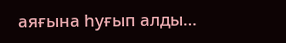аяғына һуғып алды…